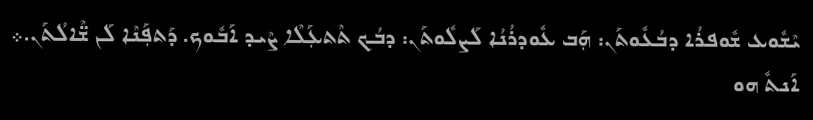ܝܶܫܽܘܥ ܫܽܘܦܪܳܐ ܕܒܳܥܽܘܬܰܢ: ܗܼܰܒ ܥܽܘܕܪܳܢܳܐ ܠܰܨܠܽܘܬܰܢ: ܕܒܳܟ ܬܶܬܥܼܰܠܶܐ ܨܶܝܕ ܐܰܒܽܘܟ. ܕܰܬܦܼܰܢܶܐ ܠܰܢ ܫ̈ܶܐܠܳܬܰܢ.܀ ܐܰܢܬܽ ܗܘ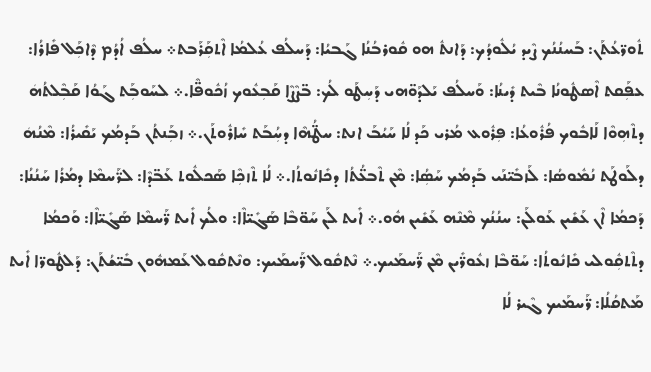ܬܽܘܪ̈ܥܳܬܰܢ: ܒܰܚܢܳܢܳܟ ܨܶܝܕ ܝܳܠܽܘܕܳܟ: ܕܰܐܢܬܽ ܗܘ ܩܽܘܪܒܳܢܳܐ ܓܰܒܝܳܐ: ܕܰܚܠܳܦ ܥܳܠܡܳܐ ܐܶܬܩܼܰܪܰܒܬ܀ ܚܠܳܦ ܐܳܕܳܡ ܕܶܐܟܼܰܠ ܦܺܐܪܳܐ: ܥܦܼܰܩܬ ܐܶܣܛܽܘܢܳܐ ܒܶܝܬ ܕܺܝܢܳܐ: ܘܰܚܠܳܦ ܝܰܠܕܰܘ̈ܗܝ ܕܰܚܼܛܰܘ ܠܳܟ: ܒ̈ܨܶܨܶܐ ܩܰܒܼܥܽܘܟ ܙܳܟܽܘܦ̈ܶܐ.܀ ܠܚܰܘܒܼܰܬ ܓܰܘܳܐ ܩܰܒܼܶܠܬܳܗܿ ܕܬܶܗܼܘܶܐ ܠܰܐܒܽܘܟ ܦܳܪܽܘܥܳܐ: ܦܼܪܽܘܥ ܡܳܪܝ ܟܰܕ ܠܳܐ ܚܰܝܳܒܰ ܐܢܬ: ܚܛ̈ܳܗܶܐ ܕܚܼܳܒܰܬ ܚܺܐܪܽܘܬܰܢ.܀ ܙܒܼܰܢܬܳܢ ܒܰܕܡܳܟ ܝܰܩܺܝܪܳܐ: ܡܶܢܳܗܿ ܕܠܰܘܛܰܬ ܢܳܡܽܘܣܳܐ: ܠܰܙܒܺܝ̈ܢܰܝ ܒܰܕܡܳܟ ܚܰܣܼܳܐ: ܡܶܢ ܬܶܒܥ̈ܳܬܳܐ ܕܟܺܐܢܽܘܬܳܐ.܀ ܠܳܐ ܬܶܙܟܼܶܐ ܣܰܟܠܽܘܬ ܥܰܒ̈ܕܶܐ: ܠܪ̈ܰܚܡܶܐ ܕܡܳܪܳܐ ܚܰܢܳܢܳܐ:  ܕܰܟܡܳܐ ܐܶܢ ܥܰܫܺܝܢ ܥܰܘܠܰܢ: ܚܢܳܢܳܟ ܡܶܢܶܗ ܥܰܫܺܝܢ ܗܽܘ.܀ ܐܺܝܬ ܠܰܢ ܚܰܘ̈ܒܶܐ ܣܰܓܺܝ̈ܐܶܐ: ܘܠܳܟ ܐܺܝܬ ܪ̈ܰܚܡܶܐ ܣܰܓܺܝ̈ܐܶܐ: ܘܰܟܡܳܐ ܕܬܶܬܩܼܽܘܠܝ ܟܺܐܢܽܘܬܳܐ: ܚܰܘ̈ܒܶܐ ܙܥܽܘܪ̈ܺܝܢ ܡܶܢ ܪ̈ܰܚܡܰܝܟ.܀ ܢܶܬܩܽܘܠ ܪ̈ܰܚܡܰܝܟ: ܘܢܶܬܩܽܘܠ ܥܰܡܗܽܘܢ ܒܺܝ̈ܫܳܬܰܢ: ܕܰܠܛܽܘܪ̈ܐ ܐܺܝܬ ܡܰܬܩܳܠܳܐ: ܪ̈ܰܚܡܰܝܟ ܓܶܝܪ ܠܳܐ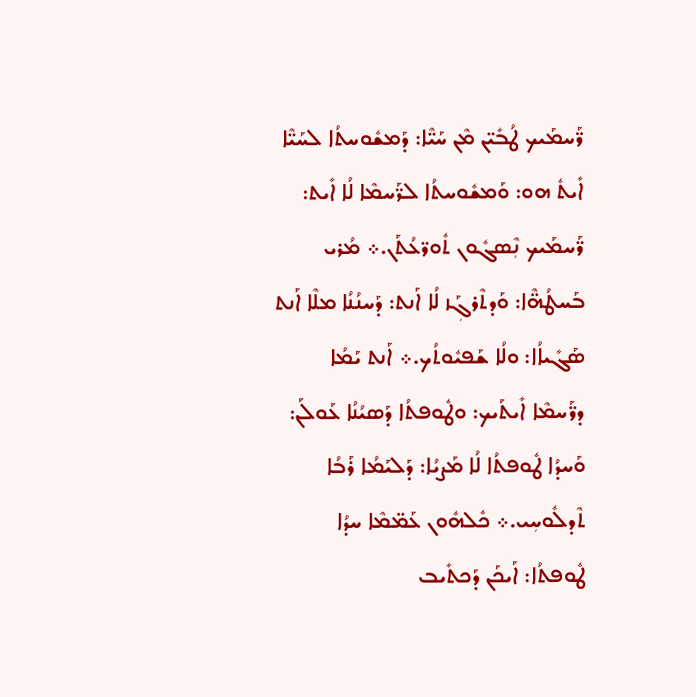ܪ̈ܰܚܡܰܝܟ ܛܳܒܺܝ̈ܢ ܡܶܢ ܚܰܝ̈ܶܐ: ܕܰܡܫܽܘܚܬܳܐ ܠܚܰܝ̈ܶܐ ܐܺܝܬܽ ܗܘ: ܘܰܡܫܽܘܚܬܳܐ ܠܪ̈ܰܚܡܶܐ ܠܳܐ ܐܺܝܬ: ܪ̈ܰܚܡܰܝܟ ܢܼܶܣܓܽܘܢ ܬܽܘܪ̈ܥܳܬܰܢ.܀ ܡܳܪܝ ܒܰܚܛܳܗ̈ܶܐ: ܘܰܕܬܶܪܓܼܰܙ ܠܳܐ ܐܰܢܬ: ܕܰܚܢܳܢܳܐ ܡܠܶܐ ܐܰܢܬ ܣܰܓܺܝܐܳܐ: ܘܠܳܐ ܫܰܦܝܽܘܬܳܟ.܀ ܐܰܢܬ ܝܰܡܳܐ ܕܪ̈ܰܚܡܶܐ ܐܺܝܬܰܝܟ: ܘܛܽܘܦܬܳܐ ܕܰܣܝܳܢܳܐ ܥܰܘܠܰܢ: ܘܰܚܕܳܐ ܛܽܘܦܬܳܐ ܠܳܐ ܡܰܨܝܳܐ: ܕܰܠܝܰܡܳܐ ܪܰܒܳܐ ܬܶܕܠܽܘܚܼܝ.܀ ܟܽܠܗܽܘܢ ܥܰܡ̈ܡܶܐ ܚܕܳܐ ܛܽܘܦܬܳܐ: ܐܰܝܟܰܢ ܕܰܟܬܺܝܒ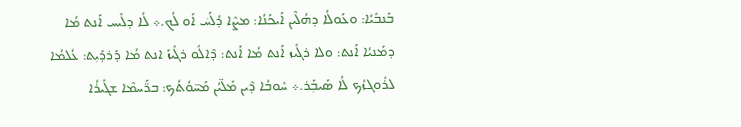ܒܰܢܒܺܝܳܐ: ܘܥܰܘܠܳܐ ܕܗܳܠܶܝܢ ܐܰܝܟܰܢܳܐ: ܡܨܶܐ ܕܳܠܰܚܿ ܐܰܘ ܠܳܟ.܀ ܠܳܐ ܕܠܺܝܚ ܐܰܢܬ ܡܳܐ ܕܡܰܢܝܳܐ ܐܰܢܬ: ܘܠܐ ܪܓܺܝܙ ܐܰܢܬ ܡܳܐ ܐܰܢܬ: ܕܶܐܠܽܘ ܪܓܺܝܙܰ ܐܢܬ ܡܳܐ ܕܰܪܕܰܝܼܬ: ܥܳܠܡܳܐ ܠܪܽܘܓܙܳܟ ܠܳܐ ܣܰܝܒܼܰܪ.܀ ܚܽܘܒܳܐ ܕܶܝܢ ܡܰܠ̈ܝܳܢ ܡܰܚ̈ܘܳܬܳܟ: ܒܪ̈ܰܚܡܶܐ ܫܓܺܝܪܳܐ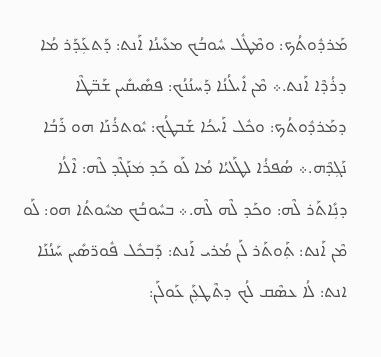ܡܰܪܕܽܘܬܳܟ: ܘܡܶܛܽܠ ܚܽܘܒܳܟ ܡܥܺܝܢܳܐ ܐܰܢܬ: ܕܰܬܥܼܰܕܰܪ ܡܳܐ ܕܪܳܕܶܐ ܐܰܢܬ.܀ ܡܶܢ ܐܺܝܠܳܢܳܐ ܕܰܚܢܳܢܳܟ: ܦܣܺܝܩܺܝܢ ܫܰܒ̈ܛܶܐ ܕܡܰܪܕܽܘܬܳܟ: ܘܟܽܠ ܐܰܝܟܳܐ ܫܰܒܛܳܟ: ܝܽܘܬܪܳܢܰܐ ܗܘ ܪܰܒܳܐ ܢܰܓܼܕܶܗ.܀ ܣܳܦܪܳܐ ܠܛܰܠܝܳܐ ܡܳܐ ܠܰܘ ܟܰܕ ܡܿܢܰܓܶܕ ܠܶܗ: ܐܶܠܳܐ ܕܢܼܺܐܬܰܪ ܠܶܗ: ܘܟܰܕ ܠܶܗ ܠܶܗ.܀ ܒܚܽܘܒܳܟ ܡܚܽܘܬܳܐ ܗܘ: ܠܰܘ ܡܶܢ ܐܰܢܬ: ܬܼܰܘܬܰܪ ܠܰܢ ܡܳܪܝ ܐܰܢܬ: ܕܰܒܟܽܠ ܦܽܘܪ̈ܣܺܝܢ ܚܰܢܳܢܰܐ ܐܢܬ: ܠܳܐ ܥܣܶܩ ܠܳܟ ܕܬܶܛܥܼܰܢ ܥܰܘܠܰܢ: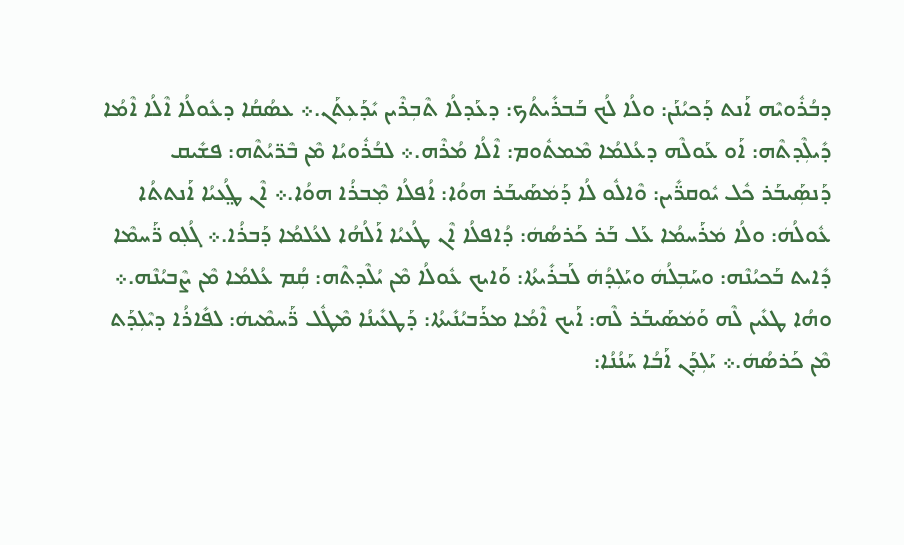ܕܒܳܪܽܘܝܶܗ ܐܰܢܬ ܕܰܟܝܳܢܰܢ: ܘܠܳܐ ܠܳܟ ܒܰܒܪܺܝܬܳܟ: ܕܥܰܕܠܳܐ ܬܶܒܼܪܶܝܢ ܝܺܕܰܥܼܬܰܢ.܀ ܥܣܳܩܳܐ ܕܥܽܘܠܳܐ ܐܶܠܳܐ ܐܶܡܳܐ ܕܺܝܠܼܶܕܬܶܗ: ܐܰܘ ܥܰܘܠܶܗ ܕܥܳܠܡܳܐ ܡܶܡܬܽܘܡ: ܐܶܠܳܐ ܡܳܪܶܗ.܀ ܠܒܳܪܽܘܝܳܐ ܡܶܢ ܒܶܪ̈ܝܳܬܶܗ: ܦܫܺܝܩ ܕܰܢܣܼܰܝܒܰܪ ܟܽܠ ܝܽܘܩܪ̈ܺܝܢ: ܘܶܐܠܽܘ ܠܳܐ ܕܰܡܿܣܰܝܒܰܪ ܗܘܳܐ: ܐܳܦܠܳܐ ܡ݂ܶܒܪܳܐ ܗܘܳܐ.܀ ܐܶܢ ܛ݀ܳܥܝܳܐ ܐܰܢܬܬܳܐ ܥܽܘܠܳܗܿ: ܘܠܳܐ ܡܿܪܰܚܡܳܐ ܥܰܠ ܒܰܪ ܟܰܪܣܳܗܿ: ܕܳܐܦܠܳܐ ܐܶܢ ܛܳܥܝܳܐ ܐܰܠܳܗܳܐ ܠܥܳܠܡܳܐ ܕܰܒܪܳܐ.܀ ܓܳܠ݂ܘ ܪ̈ܰܚܡܶܐ ܕܺܐܝܬ ܒܰܟܝܳܢܶܗ: ܘܚܰܒܼܠܳܗܿ ܘܝܰܠܼܕܳܗܿ ܠܰܒܪܺܝܬܳܐ: ܘܰܐܝܟ ܥܽܘܠܳܐ ܡܶܢ ܝܳܠܶܕܬܶܗ: ܩܼܳܡ ܥܳܠܡܳܐ ܡܶܢ ܨܶܒܝܳܢܶܗ.܀ ܘܗܳܐ ܛܥܺܝܢ ܠܶܗ ܘܰܡܿܣܰܝܒܰܪ ܠܶܗ: ܐܰܝܟ ܐܶܡܳܐ ܡܪܰܒܝܳܢܺܝܬܳܐ: ܕܰܛܥܺܝܢܳܐ ܡܶܛܽܠ ܪ̈ܰܚܡܶܝܗܿ: ܠܦܺܐܪܳܐ ܕܝܶܠܼܕܰܬ ܡܶܢ ܟܰܪܣܳܗܿ.܀ ܝܰܠܼܕܰܢ ܐܰܒܳܐ ܚܰܢܳܢܳܐ: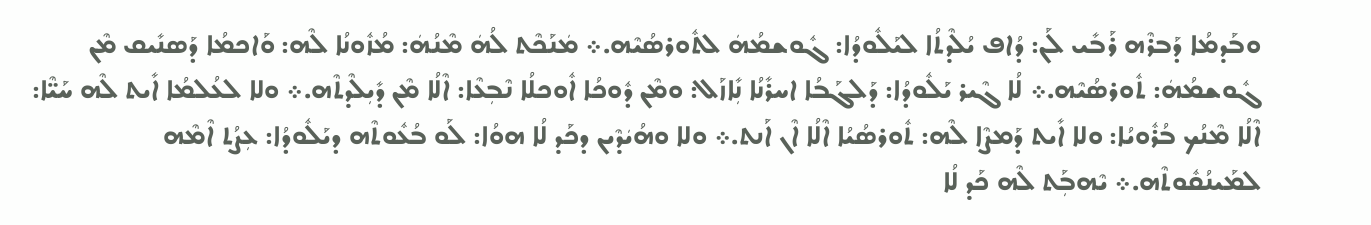ܘܒܰܕܡܳܐ ܕܰܒܪܶܗ ܪܰܒܺܝ ܠܰܢ: ܕܳܐܦ ܝܳܠܶܕܬܳܐ ܠܝܰܠܽܘܕܳܐ: ܓܽܘܫܡܳܗܿ ܠܬܽܘܪܣܳܝܶܗ.܀ ܡܿܢܰܟܶܬ ܠܳܗܿ ܡܶܢܳܗܿ: ܡܳܙܽܘܢܳܐ ܠܶܗ: ܘܰܐܟܡܳܐ ܕܰܣܢܺܝܩ ܡܶܢ ܓܽܘܫܡܳܗܿ: ܬܽܘܪܣܳܝܶܗ.܀ ܠܳܐ ܓܶܝܪ ܝܰܠܽܘܕܳܐ: ܕܰܠܓܰܒܳܐ ܐܚܪܺܢܳܐ ܢܼܺܐܙܰܠ: ܘܡܶܢ ܕܽܘܟܳܐ ܐܽܘܟܠܳܐ ܢܶܒܼܥܶܐ: ܐܶܠܳܐ ܡܶܢ ܕܺܝܼܠܶܕܬܶܗ.܀ ܘܠܐ ܠܥܳܠܡܳܐ ܐܺܝܬ ܠܶܗ ܚܰܝ̈ܶܐ: ܐܶܠܳܐ ܡܶܢܳܟ ܒܳܪܽܘܝܳܐ: ܘܠܐ ܐܺܝܬ ܕܰܡܨܶܐ ܠܶܗ: ܬܽܘܪܣܳܝܳܐ ܐܶܠܳܐ ܐܶܢ ܐܰܢܬ.܀ ܘܠܐ ܘܗܳܝܿܕܶܝܢ ܕܟܰܕ ܠܳܐ ܗܘܳܐ: ܠܰܘ ܒܳܥܽܘܬܶܗ ܕܝܰܠܽܘܕܳܐ: ܥܼܨܳܬ ܐܶܡܶܗ ܠܡܰܝܢܳܩܽܘܬܶܗ.܀ ܝܶܗܒܼܰܬ ܠܶܗ ܟܰܕ ܠܳܐ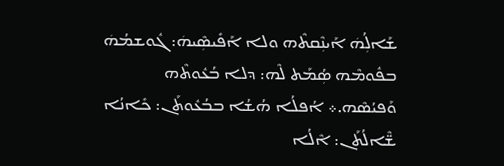ܫܰܐܠܼܳܗܿ ܐܰܝܢܼܶܩܬܶܗ ܘܠܐ ܐܰܦܺܝܣܼܶܝܗܿ: ܓܽܘܫܡܳܗܿ ܒܦܽܘܡܶܗ ܣܼܳܡܰܬ ܠܶܗ: ܕܠܐ ܒܳܥܽܘܬܶܗ ܘܰܦܝܳܣܶܗ.܀ ܐܳܦܠܳܐ ܗܳܫܳܐ ܒܒܳܥܽܘܬܰܢ: ܟܺܐܢܳܐ ܫ̈ܶܐܠܳܬܰܢ: ܐܶܠܳܐ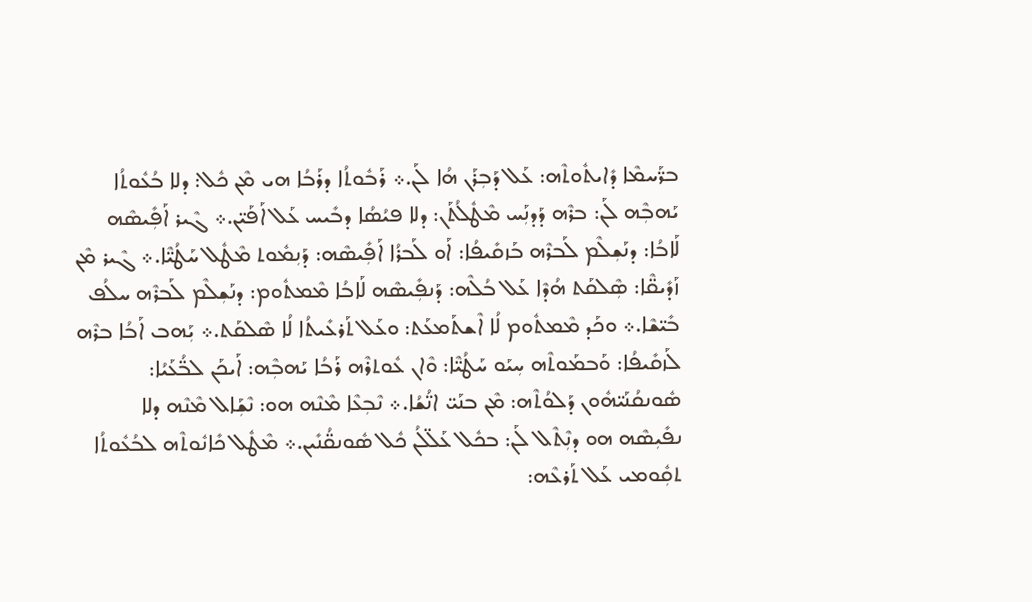ܒܪ̈ܰܚܡܶܐ ܕܺܐܝܬܽܘܬܶܗ: ܥܰܠ ܕܰܒܼܪܰܢ ܗܳܐ ܠܰܢ.܀ ܪܰܒܽܘܬܳܐ ܕܪܰܒܳܐ ܗܝ ܡܶܢ ܟܽܠ: ܕܠܐ ܒܳܥܽܘܬܳܐ ܝܰܗܒܼܶܗ ܠܰܢ: ܒܪܶܗ ܕܰܕܢܼܰܚ ܡܶܛܽܠܳܬܰܢ: ܕܠܐ ܦܝܳܣܳܐ ܕܒܺܝܚ ܥܰܠ ܐܰܦܰܝ̈ܢ.܀ ܓܶܝܪ ܐܰܦܼܺܝܣܶܗ ܠܰܐܒܳܐ: ܕܢܰܫܼܠܶܡ ܠܰܒܪܶܗ ܒܰܙܩܺܝܦܳܐ: ܐܰܘ ܠܰܒܪܳܐ ܐܰܦܼܺܝܣܶܗ: ܕܰܢܼܡܽܘܬ ܡܶܛܽܠ ܚܰܛܳܝ̈ܶܐ.܀ ܓܶܝܪ ܡܶܢ ܙܰܕܺܝܩ̈ܶܐ: ܣܼܶܠܩܰܬ ܗܳܕܶܐ ܥܰܠ ܒܳܠܶܗ: ܕܰܢܦܼܺܝܣܶܗ ܠܰܐܒܳܐ ܡܶܡܬܽܘܡ: ܕܢܰܫܼܠܶܡ ܠܰܒܪܶܗ ܚܠܳܦ ܒܺܝ̈ܫܶܐ.܀ ܘܟܰܕ ܡܶܡܬܽܘܡ ܠܳܐ ܐܶܫܬܰܡܥܰܬ: ܘܥܰܠ ܬܰܪܥܺܝܬܳܐ ܠܳܐ ܣܶܠܩܰܬ.܀ ܝܼܰܗܒ ܐܰܒܳܐ ܒܪܶܗ ܠܰܙܩܺܝܦܳܐ: ܘܰܒܡܰܘܬܶܗ ܚܼܝܰܘ ܚܰܛܳܝ̈ܶܐ: ܘܶܐܢ ܥܽܘܬܪܶܗ ܪܰܒܳܐ ܝܰܗܒܼܶܗ: ܐܰܝܟܰܢ ܠܒ̈ܳܥܰܝܳܐ: ܣܽܘܢܩܳܢܰܝ̈ܗܽܘܢ ܕܰܠܘܳܬܶܗ: ܡܶܢ ܒܢܰܝ̈ ܐܢ̈ܳܫܳܐ.܀ ܢܶܒܼܥܶܐ ܡܶܢܶܗ ܗܘ: ܢܶܫܼܰܐܠ ܡܶܢܶܗ ܕܠܐ ܢܦܺܝܼܣܶܗ ܗܘ ܕܢܼܶܬܶܠ ܠܰܢ: ܒܟܽܠ ܥܰܠ̈ܠܳܢ ܟܽܠ ܣܽܘܢܩ̈ܳܢܺܝܢ.܀ ܡܶܛܽܠ ܟܺܐܢܽܘܬܶܗ ܠܒܳܥܽܘܬܳܐ ܬܩܼܽܘܡܝ ܥܰܠ ܬܰܪܥܶܗ: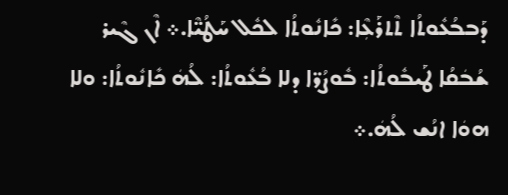ܕܰܒܒܳܥܽܘܬܳܐ ܬܶܬܪܰܥܼܶܐ: ܟܺܐܢܽܘܬܳܐ ܠܟܽܠ ܚܰܛܳܝ̈ܶܐ.܀ ܐܶܢ ܓܶܝܪ ܫܳܒܿܩܳܐ ܛܰܝܒܽܘܬܳܐ: ܒܽܘܨܳܪ̈ܐ ܕܠܐ ܒܳܥܽܘܬܳܐ: ܠܳܗܿ ܟܺܐܢܽܘܬܳܐ: ܘܠܐ ܗܘܿܐ ܐܢܳܫ ܠܳܗܿ.܀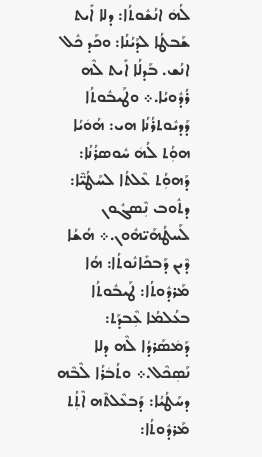ܠܳܗܿ ܐܢܳܫܽܘܬܳܐ: ܕܠܐ ܐܺܝܬ ܫܰܒܛܳܐ ܠܕܰܝܳܢܳܐ: ܘܟܰܕ ܟܽܠ ܐܢܳܫ. ܒܰܕܠܳܐ ܐܺܝܬ ܠܶܗ ܪܳܕܽܘܝܳܐ.܀ ܘܛܰܝܒܽܘܬܳܐ ܕܰܕܝܽܘܬܪܳܢܳܐ ܗܝ: ܗܳܘܿܝܳܐ ܗܘܼܳܬ ܠܳܗܿ ܚܽܘܣܪܳܢܳܐ: ܕܰܗܘܼܳܬ ܥܶܠܬܳܐ ܠܚܰܛܳܝ̈ܶܐ: ܕܬܽܘܒ ܢܼܶܣܓܽܘܢ ܠܰܚܛܳܗܰܝ̈ܗܽܘܢ.܀ ܗܳܫܳܐ ܕܶܝܢ ܕܰܒܟܺܐܢܽܘܬܳܐ: ܗܳܐ ܡܰܪܕܽܘܬܳܐ: ܛܰܝܒܽܘܬܳܐ ܒܥܳܠܡܳܐ ܥܼܶܒܕܰܬ: ܕܰܡܿܣܰܪܕܳܐ ܠܶܗ ܕܠܐ ܢܰܣܼܟܶܠ.܀ ܘܬܳܒܿܪܳܐ ܠܶܒܶܗ ܕܚܰܛܳܝܳܐ: ܕܰܒܥܶܠܬܶܗ ܐܶܬܼܳܬ ܡܰܪܕܽܘܬܳܐ: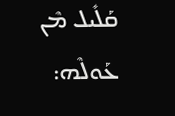ܩܰܠܺܝܠ ܡܶܢ ܥܰܘܠܶܗ: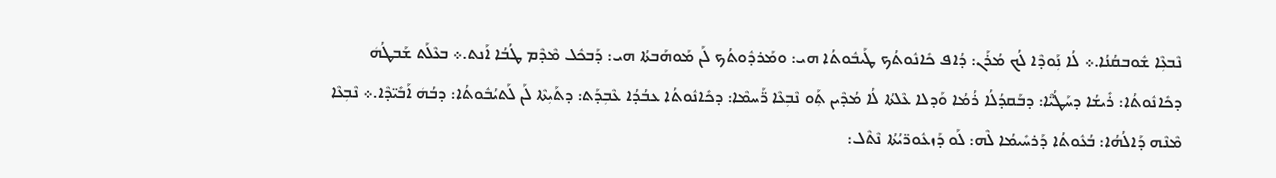ܢܶܒܥܼܶܐ ܫܽܘܒܩܳܢܳܐ.܀ ܠܳܐ ܢܼܰܘܕܶܐ ܠܳܟ ܡܳܪܰܢ: ܕܳܐܦ ܟܺܐܢܽܘܬܳܟ ܛܰܝܒܽܘܬܳܐ ܗܝ: ܘܡܰܪܕܽܘܬܳܟ ܠܰܢ ܡܰܘܗܰܒܬܳܐ ܗܝ: ܕܰܒܟܽܠ ܡܶܕܶܡ ܛܳܒܳܐ ܐܰܢܬ.܀ ܒܥܶܠܰܬ ܫܰܒܛܳܗܿ ܕܟܺܐܢܽܘܬܳܐ: ܪܺܝܫܳܐ ܕܚܰܛܳܝ̈ܶܐ: ܕܒܰܩܕܳܠܳܐ ܪܳܡܳܐ ܘܰܕܠܐ ܥܶܠܬܳܐ ܠܳܐ ܡܳܕܶܝܢ ܬܼܰܘ ܢܶܒܼܥܶܐ ܪ̈ܰܚܡܶܐ: ܕܟܺܐܢܽܘܬܳܐ ܥܒܳܕܳܐ ܥܶܒܼܕܰܬ: ܕܬܰܝܼܬܶܐ ܠܰܢ ܠܰܬܝܳܒܽܘܬܳܐ: ܕܒܳܗܿ ܐܰܒܺܝ̈ܕܶܐ.܀ ܢܶܒܼܥܶܐ ܡܶܢܶܗ ܕܰܐܠܳܗܳܐ: ܒܳܥܽܘܬܳܐ ܕܰܪܚܺܝܡܳܐ ܠܶܗ: ܠܰܘ ܕܰܙܥܽܘܪ̈ܝܳܬܳܐ ܢܶܬܶܠ: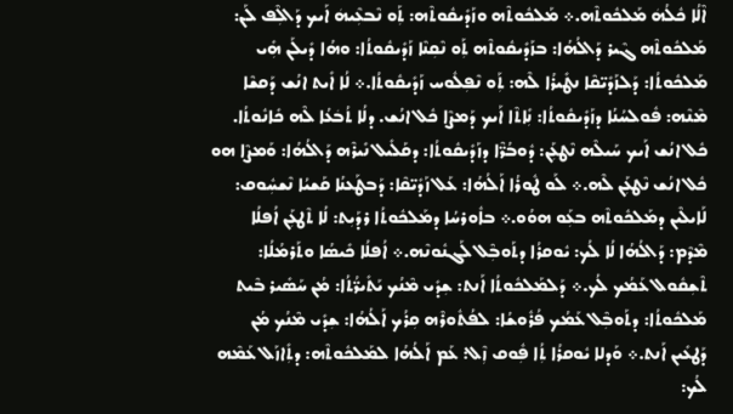ܐܶܠܳܐ ܟܽܠܳܗܿ ܡܰܠܟܽܘܬܶܗ.܀ ܡܰܠܟܽܘܬܶܗ ܘܙܰܕܺܝܩܽܘܬܶܗ: ܬܼܰܘ ܢܶܒܥܼܶܝܗܿ ܐܰܝܟ ܕܰܐܠܼܶܦ ܠܰܢ: ܡܰܠܟܽܘܬܶܗ ܓܶܝܪ ܕܰܐܠܳܗܳܐ: ܒܙܰܕܺܝܩܽܘܬܶܗ ܬܼܰܘ ܢܶܩܼܢܶܐ ܙܰܕܺܝܩܽܘܬܳܐ: ܘܗܳܐ ܕܺܝܠܰܢ ܗܼܺܝ ܡܰܠܟܽܘܬܳܐ: ܕܰܠܙܰܕܺܝ̈ܩܶܐ ܢܛܺܝܪܳܐ ܠܶܗ: ܬܼܰܘ ܢܶܦܼܠܽܘܚ ܙܰܕܺܝܩܽܘܬܳܐ.܀ ܠܳܐ ܐܺܝܬ ܐܢܳܫ ܕܰܩܫܶܐ ܡܶܢܶܗ: ܦܽܘܠܚܳܢܳܐ ܕܙܰܕܺܝܩܽܘܬܳܐ: ܢܼܺܐܬܶܐ ܐܰܝܟ ܕܰܡܨܶܐ ܟܽܠ ܐܢܳܫ. ܕܠܳܐ ܬܳܒܿܥܳܐ ܠܶܗ ܟܺܐܢܽܘܬܳܐ. ܟܽܠ ܐܢܳܫ ܐܰܝܟ ܚܰܝܠܶܗ ܢܶܛܥܼܰܢ: ܕܽܘܒܳܪ̈ܶܐ ܕܙܰܕܺܝܩܽܘܬܳܐ: ܕܩܰܠܺܝܠ ܢܺܝܪܶܗ ܕܰܐܠܳܗܳܐ: ܘܰܡܨܶܐ ܗܘ ܟܽܠ ܐܢܳܫ ܢܶܛܥܼܰܢ ܠܶܗ.܀ ܠܰܘ ܛܽܘܪܳܐ ܐܰܠܳܗܳܐ: ܥܰܠ ܙܰܕܺܝ̈ܩܶܐ: ܕܰܒܛܰܥܢܳܐ ܩܰܫܝܳܐ ܢܶܫܚܼܽܘܩ: ܠܰܐܝܠܶܝܢ ܕܡܰܠܟܽܘܬܶܗ ܒܥܼܰܘ ܗܘܳܘ.܀ ܒܐܽܘܪܚܳܐ ܕܡܰܠܟܽܘܬܳܐ ܪܕܰܝܼܬ: ܠܳܐ ܬܶܛܥܼܰܢ ܐܳܦܠܳܐ ܡܶܕܶܡ: ܕܰܐܠܳܗܳܐ ܠܳܐ ܠܳܟ: ܝܽܘܩܪܳܐ ܕܬܰܘܒܼܶܠ ܠܰܓܢܽܘܢܶܗ.܀ ܐܳܦܠܳܐ ܟܺܝܣܳܐ ܘܬܰܪܡܳܠܳܐ: ܬܶܫܼܩܽܘܠ ܥܰܡܳܟ ܠܳܟ.܀ ܕܰܠܡܰܠܟܽܘܬܳܐ ܐܰܢܬ: ܫܼܕܺܝ ܡܶܢܳܟ ܝܰܬܺܝܪ̈ܳܬܳܐ: ܡܳܢ ܚܰܣܺܝܪ ܒܶܝܬ ܡܰܠܟܽܘܬܳܐ: ܕܬܰܘܒܼܶܠ ܥܰܡܳܟ ܦܳܪܽܘܫܳܐ: ܠܦܳܬܽܘܪܶܗ ܩܼܪܳܟ ܐܰܠܳܗܳܐ: ܫܼܕܺܝ ܡܶܢܳܟ ܡܳܢ ܕܰܛܥܺܝܢ ܐܰܢܬ.܀ ܘܰܕܠܐ ܝܽܘܩܪܳܐ ܬܼܳܐ ܦܼܽܘܩ ܙܼܶܠ: ܥܰܡ ܐܰܠܳܗܳܐ ܠܡܰܠܟܽܘܬܶܗ: ܕܬܼܺܐܙܰܠ ܥܰܡܶܗ ܠܳܟ: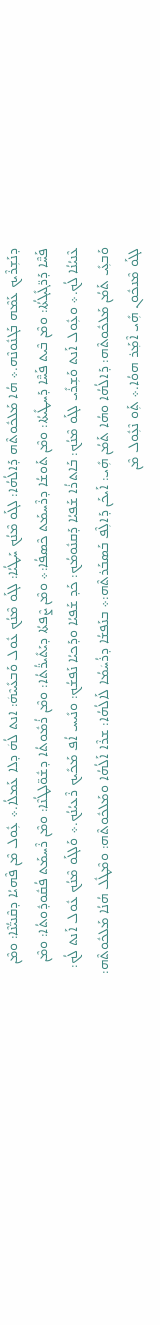ܕܢܰܫܼܪܶܝܟ ܥܰܡܶܗ ܒܰܓܢܽܘܢܶܗ.܀ ܗܳܐ ܡܰܠܟܽܘܬܶܗ ܕܰܐܠܳܗܳܐ: ܠܓܰܘ ܡܶܢܳܟ ܚܰܛܳܝܳܐ: ܠܓܰܘ ܡܶܢܳܟ ܥܽܘܠ ܘܰܒܥܺܝܝܶܗܿ: ܐܢܬ ܠܳܗܿ ܕܠܐ ܥܰܡܠܳܐ.܀ ܥܼܽܘܠ ܡܶܢ ܦܶܗܝܳܐ ܕܩܶܢܝ̈ܳܢܶܐ: ܘܡܶܢ ܦܰܚ̈ܶܐ ܕܰܪ̈ܓܺܝܓܳܬܳܐ: ܘܡܶܢ ܒܶܝܬ ܦܰܚ̈ܶܐ ܕܰܚܛܺܝܬܳܐ: ܘܡܶܢ ܬܰܘܫܳܐ ܕܪܶܚܡܰܬ ܟܶܣܦܳܐ:܀ ܘܡܶܢ ܨܶܦܬܳܐ ܕܝܰܬܺܝܪ̈ܳܬܳܐ: ܘܡܶܢ ܪܳܡܽܘܬܳܐ ܕܫܽܘ̈ܠܛܳܢܶܐ: ܘܡܶܢ ܪܶܚܡܰܬ ܦܳܩܽܘܕܽܘܬܳܐ: ܘܡܶܢ ܥܶܢܝܳܢܳܐ ܠܳܟ.܀ ܘܥܼܽܘܠ ܐܰܢܬ ܘܰܫܼܪܺܝ ܠܓܰܘ ܡܶܢܳܟ: ܒܰܐܬܪܳܐ ܫܰܦܝܳܐ ܕܰܩܢܽܘܡܳܟ: ܟܰܕ ܫܰܦܝܳܐ ܘܕܰܟܝܳܐ ܢܰܦܫܳܟ: ܘܢܺܝܚ ܐܳܦ ܡܰܟܺܝܟ ܪܶܥܝܳܢܳܟ.܀ ܘܰܠܓܰܘ ܡܶܢܳܟ ܥܽܘܠ ܐܰܢܬ ܠܳܟ: ܘܰܒܥܼܺܝ ܬܰܡܳܢ ܡܰܠܟܽܘܬܶܗ: ܕܰܐܠܳܗܳܐ ܘܗܳܐ ܬܰܡܳܢ ܗܼܺܝ: ܐܰܝܟܰܢ ܕܰܐܠܼܶܦ ܒܰܣܒܰܪܬܶܗ:܀ ܒܢܰܦܫܳܐ ܕܪܳܚܿܡܳܐ ܠܰܐܠܳܗܳܐ: ܫܪܶܐ ܐܰܠܳܗܳܐ ܘܡܰܠܟܽܘܬܶܗ: ܘܡܶܛܽܠ ܗܳܢܳܐ ܡܰܠܟܽܘܬܶܗ: ܠܓܰܘ ܡܶܢܟܽܘܢ ܗܼܺܝ ܐܶܡ݂ܰܪ ܗܘܳܐ.܀ ܬܼܰܘ ܢܶܥܼܽܘܠ ܡܶܢ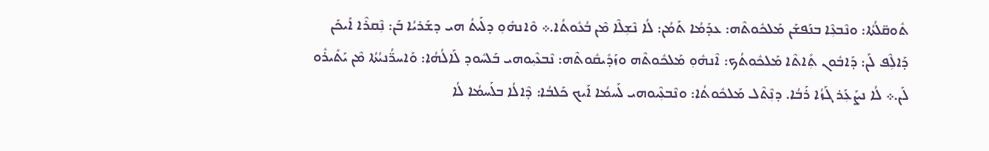ܬܽܘܩ̈ܠܳܬܳܐ: ܘܢܶܒܥܼܶܐ ܒܢܰܦܫܰܢ ܡܰܠܟܽܘܬܶܗ: ܥܕܰܡܳܐ ܬܰܡܳܢ: ܠܳܐ ܢܶܫܼܠܶܐ ܡܶܢ ܒܳܥܽܘܬܳܐ.܀ ܘܶܐܢܗܽܘܼ ܕܠܰܝܬܳ ܗܝ ܕܫܰܪܝܳܐ ܒܰܢ: ܢܼܶܩܪܶܐ ܐܰܝܟܰܢ ܕܰܐܠܼܶܦ ܠܰܢ: ܕܰܐܒܽܘܢ ܬܼܺܐܬܶܐ ܡܰܠܟܽܘܬܳܟ: ܐܶܢܗܽܘܼ ܡܰܠܟܽܘܬܶܗ ܘܙܰܕܺܝܩܽܘܬܶܗ: ܢܶܒܥܶܝܼܘܗܝ ܒܰܠܚܽܘܕ ܠܰܐܠܳܗܳܐ: ܘܰܐܚܪ̈ܳܢܝܳܬܳܐ ܡܶܢ ܝܰܬܺܝܪܽܘ ܠܰܢ.܀ ܠܳܐ ܢܨܰܥܼܰܪ ܓܰܙܳܐ ܪܰܒܳܐ. ܕܢܼܶܬܶܠ ܡܰܠܟܽܘܬܳܐ: ܘܢܶܒܥܼܶܝܘܗܝ ܠܰܚܡܳܐ ܐܰܝܟ ܟܰܠܒܳܐ: ܕܶܐܠܳܐ ܒܠܰܚܡܳܐ ܠܳܐ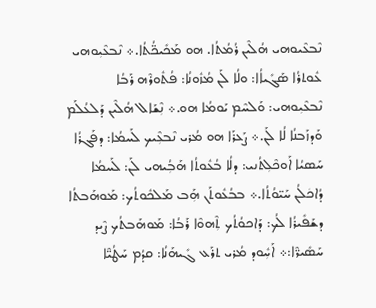ܢܶܒܥܶܝܘܗܝ ܗܳܠܶܝܢ ܪܳܡܳܬܳܐ. ܗܘ ܡܰܟܺܝܟ̈ܳܬܳܐ.܀ ܢܶܒܥܶܝܼܘܗܝ ܥܽܘܬܪܳܐ ܣܰܓܺܝܐܳܐ: ܘܠܳܐ ܠܰܢ ܡܳܙܽܘܢܳܐ: ܦܳܬܽܘܪܶܗ ܪܰܒܳܐ ܢܶܒܥܶܝܼܘܗܝ: ܘܰܠܚܶܡ ܝܰܘܡܳܐ ܗܘ.܀ ܢܼܶܫܰܐܠ ܗܳܠܶܝܢ ܕܰܠܥܳܠܰܡ ܘܰܕܙܰܒܢܳܐ ܠܳܐ ܠܰܢ.܀ ܨܰܥܪܰܐ ܗܘ ܡܳܪܝ ܢܶܒܥܼܶܝܟ ܠܰܚܡܳܐ: ܕܦܰܓܪܳܐ ܚܰܣܝܳܐ ܐܰܘܟܶܠܼܬܳܢܝ: ܕܠܳܐ ܒܳܥܽܘܬܳܐ ܗܰܒܼܳܝܗܝ ܠܰܢ: ܠܰܚܡܳܐ ܕܳܐܟܿܠܳܢ ܚܰܝ̈ܘܳܬܳܐ.܀ ܒܒܳܥܽܘܬܰܢ ܗܼܰܒ ܡܰܠܟܽܘܬܳܟ: ܡܰܘܗܰܒܬܳܐ ܕܫܰܦܺܝܪܳܐ ܠܳܟ: ܕܰܐܟܘܳܬܳܟ ܬܼܶܗܘܶܐ ܪܰܒܳܐ: ܡܰܘܗܰܒܬܳܟ ܨܶܝܕ ܚܰܣܺܝܪ̈ܶܐ:܀ ܐܰܚܼܽܘܕ ܡܳܪܝ ܬܪܰܥ ܓܺܝܗܰܢܳܐ: ܩܕܳܡ ܚܰܛܳܝ̈ܶܐ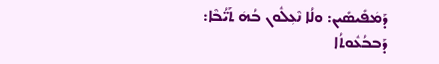ܕܰܡܿܦܺܝܣܺܝܢ: ܘܠܳܐ ܢܶܥܼܠܽܘܢ ܒܳܗܿ ܬܰܝ̈ܳܒܶܐ: ܕܰܒܒܳܥܽܘܬܳܐ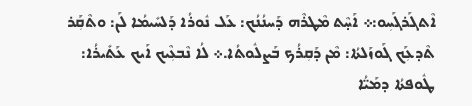ܐܶܬܓܰܪܓܰܚܼܘ:܀ ܐܰܚ̣ܶܬ ܡܶܛܪܶܗ ܕܰܚܢܳܢܳܟ: ܥܰܠ ܢܽܘܪܳܐ ܕܰܠܚܺܝܡܳܐ ܠܰܢ: ܘܬܶܩܼܰܪ ܬܶܕܥܼܰܟ ܓܰܘܙܰܠܬܳܐ: ܡܶܢ ܕܰܩܼܪܳܟ ܒܰܨܠܽܘܬܳܐ.܀ ܠܳܐ ܢܶܒܥܼܶܝܟ ܐܰܝܟ ܥܰܬܺܝܪܳܐ: ܛܽܘܦܬܳܐ ܕܡܰܝ̈ܳܐ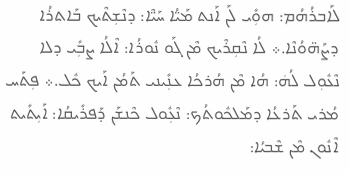ܠܰܐܒܪܳܗܳܡ: ܗܘܼܺܝ ܠܰܢ ܐܰܢܬ ܡܰܝ̈ܳܐ ܚܰܝ̈ܶܐ: ܕܢܶܫܼܬܶܝܟ ܒܰܐܬܪܳܐ ܕܨܰܗ̈ܘܳܢܶܐ.܀ ܠܳܐ ܢܶܩܼܪܶܝܟ ܡܶܢ ܓܰܘ ܢܽܘܪܳܐ: ܐܶܠܳܐ ܨܒܼܺܝ ܕܠܐ ܢܶܥܽܘ݂ܠ ܠܳܗܿ: ܗܳܐ ܡܶܢ ܗܳܪܟܳܐ ܥܢܼܺܝܢܝ ܬܰܡܳܢ ܐܰܝܟ ܟܽܠ.܀ ܦܼܬܰܚ ܡܳܪܝ ܬܰܪܥܳܐ ܕܡܰܠܟܽܘܬܳܟ: ܢܶܥܼܽܘܠ ܟܶܢܫܰܢ ܕܰܦܪܺܝܩܳܐ: ܐܰܝܼܬܺܝܬ ܐܶܢܽܘܢ ܡܶܢ ܫܶܒܝܳܐ: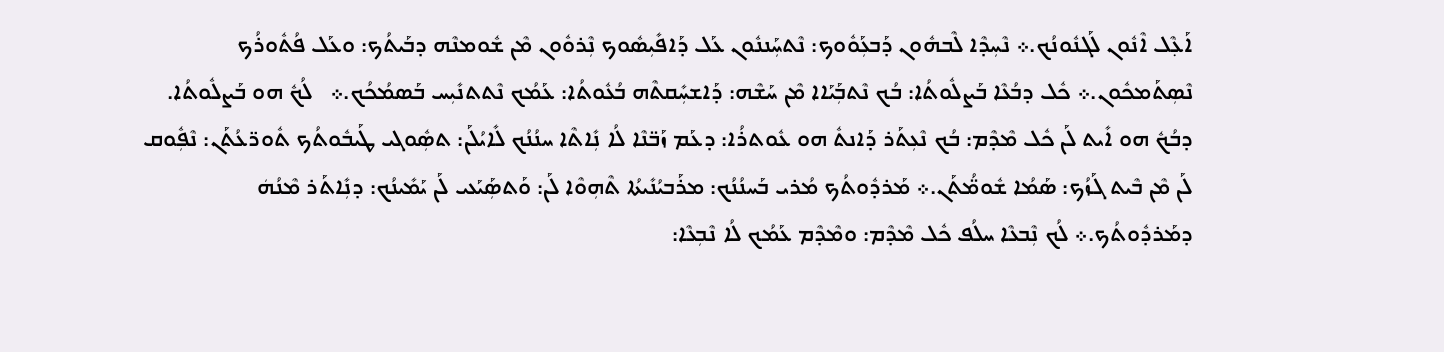ܐܰܥ݂ܶܠ ܐܶܢܽܘܢ ܠܰܓܢܽܘܢܳܟ.܀ ܢܶܚܼܕܶܐ ܠܶܒܗܽܘܢ ܕܰܒܥܼܰܘܽܘܟ: ܢܶܬܚܼܰܢܢܽܘܢ ܥܰܠ ܕܰܐܦܺܝܼܣܽܘܟ ܢܼܶܪܘܽܘܢ ܡܶܢ ܫܽܘܡܢܶܗ ܕܒܰܝܬܳܟ: ܘܥܰܠ ܦܳܬܽܘܪܳܟ ܢܶܣܼܬܰܡܟܽܘܢ.܀ ܟܽܠ ܕܒܳܥܶܐ ܒܰܨܠܽܘܬܳܐ: ܒܳܟ ܢܶܬܒܼܰܝܰܐܐ ܡܶܢ ܚܰܫܶܗ: ܕܰܐܫܚܼܺܩܬܶܗ ܒܳܥܽܘܬܳܐ: ܥܰܡܳܟ ܢܶܬܬܢܺܝܼܚ ܒܰܣܡܳܟܳܟ.܀   ܠܳܟܽ ܗܘ ܒܰܨܠܽܘܬܳܐ. ܕܒܳܟܽ ܗܘ ܐܺܝܬ ܠܰܢ ܟܽܠ ܡܶܕܶܡ: ܒܳܟ ܢܶܥܼܬܰܪ ܕܰܐܢܬܽ ܗܘ ܥܽܘܬܪܳܐ: ܕܥܰܡ ܙܰܒ̈ܢܶܐ ܠܳܐ ܢܼܺܐܬܶܐ ܚܢܳܢܳܟ ܠܺܐܝܳܠܰܢ: ܬܣܼܽܘܓܝ ܛܰܝܒܽܘܬܳܟ ܬܽܘܪ̈ܥܳܬܰܢ: ܢܶܦܼܽܘܩ ܠܰܢ ܡܶܢ ܒܶܝܬ ܓܰܙܳܟ: ܣܰܡܳܐ ܫܽܘܡ̈ܳܬܰܢ.܀ ܡܰܪܕܽܘܬܳܟ ܡܳܪܝ ܒܰܚܢܳܢܳܟ: ܡܪܰܒܝܳܢܺܝܬܳܐ ܬܶܗܼܘܶܐ ܠܰܢ: ܘܰܬܣܼܰܝܰܥܝ ܠܰܢ ܝܰܡܺܝܢܳܟ: ܕܢܼܺܐܬܰܪ ܡܶܢܳܗܿ ܕܡܰܪܕܽܘܬܳܟ.܀ ܠܳܟ ܢܼܶܒܥܶܐ ܚܠܳܦ ܟܽܠ ܡܶܕܶܡ: ܘܡܶܕܶܡ ܥܰܡܳܟ ܠܳܐ ܢܶܒܼܥܶܐ: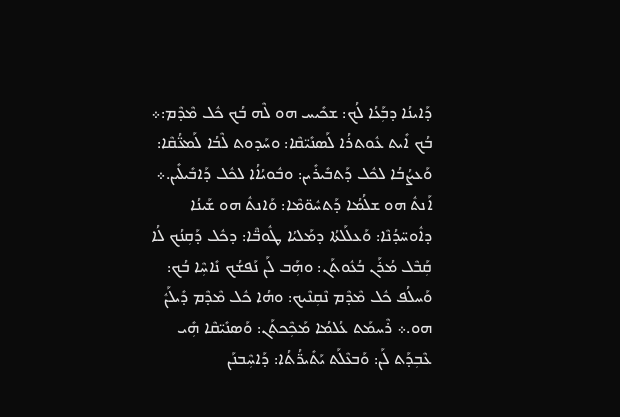ܕܰܐܝܢܳܐ ܕܒܼܰܥܳܐ ܠܳܟ: ܫܟܺܝܚ ܗܘ ܠܶܗ ܒܳܟ ܟܽܠ ܡܶܕܶܡ:܀ ܒܳܟ ܐܺܝܬ ܥܽܘܬܪܳܐ ܠܰܣܢܺܝ̈ܩܶܐ: ܘܚܰܕܘܬ ܠܶܒܳܐ ܠܰܡܥ̈ܳܩܶܐ: ܘܰܥܨܳܒܳܐ ܠܟܽܠ ܕܰܬܒܺܝܪܺܝܢ: ܘܒܽܘܝܳܐܳܐ ܠܟܽܠ ܕܰܐܒܺܝܠܺܝܢ.܀ ܐܰܢܬܽ ܗܘ ܫܠܳܡܳܐ ܕܰܬܚܽܘ̈ܡܶܐ: ܘܰܐܢܬܽ ܗܘ ܫܰܝܢܳܐ ܕܐܽܘܚ̈ܕܳܢܶܐ: ܘܰܥܠܰܠܬܳܐ ܕܡܰܠܝܳܐ ܛܽܘܒ̈ܶܐ: ܕܟܽܠ ܕܰܩܼܢܳܟ ܠܳܐ ܩܼܰܒܶܠ ܡܳܪܰܢ ܒܳܥܽܘܬܰܢ: ܘܗܼܰܒ ܠܰܢ ܢܰܦܫܳܟ ܢܺܐܚܼܶܐ ܒܳܟ: ܘܰܚܠܳܦ ܟܽܠ ܡܶܕܶܡ ܢܶܩܼܢܶܝܟ: ܘܗܳܐ ܟܽܠ ܡܶܕܶܡ ܕܺܝܠܰܢܽ ܗܘ.܀ ܪܶܚܡܰܬ ܥܳܠܡܳܐ ܡܰܟܼܶܟܬܰܢ: ܘܰܣܢܺܝ̈ܩܶܐ ܗܼܺܝ ܥܶܒܼܕܰܬ ܠܰܢ: ܘܰܒܥܶܠܰܬ ܝܰܬܺܝܪ̈ܳܬܳܐ: ܕܰܐܚܼܶܒܢܰܢ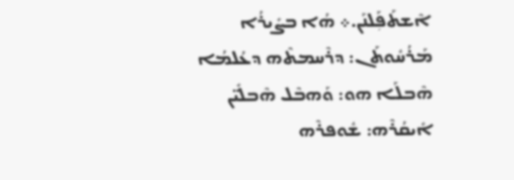ܐܶܫܬܰܦܼܰܠܢܰܢ.܀ ܗܳܐ ܒܨܺܝܪܳܐ ܡܰܪܳܚܽܘܬܰܢ: ܕܪܶܚܡܬܶܗ ܕܥܳܠܡܳܐ ܗܶܒܠܰܐ ܗܘ: ܘܰܗܒܶܠ ܗܶܒܠܺܝ̈ܢ ܐܺܝܩܳܪܶܗ: ܫܽܘܦܪܶܗ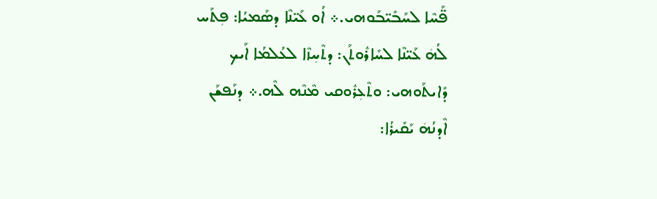ܦ̈ܰܚܶܐ ܠܚܰܒܺܝ̈ܒܰܘܗܝ.܀ ܐܳܘ ܥܰܝ̈ܢܶܐ ܕܣܰܡܝܳܐ: ܦܼܬܰܚ ܠܳܗܿ ܥܰܝ̈ܢܶܐ ܠܚܺܐܪܽܘܬܰܢ: ܕܬܶܚܼܙܶܐ ܠܥܳܠܡܳܐ ܐܰܝܟ ܕܺܐܝܬܰܘܗܝ: ܘܬܶܥܼܪܽܘܩܝ ܡܶܢܶܗ ܠܶܗ.܀ ܕܢܰܦܫܰܢ ܐܶܕܢܳܗܿ ܝܰܩܺܝܪܳܐ: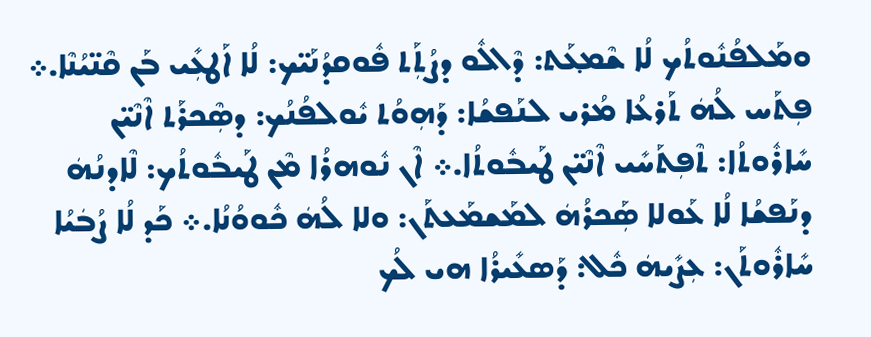ܘܡܰܠܦܳܢܽܘܬܳܟ ܠܳܐ ܫܶܡ݂ܥܰܬ: ܕܶܐܠܽܘ ܕܨܳܬܼܰܬ ܦܽܘܩܕܳܢܰܝ̈ܟ: ܠܳܐ ܐܰܛܥܼܺܝ ܒܰܢ ܩܶܢ̈ܝܳܢܶܐ.܀ ܦܼܬܰܚ ܠܳܗܿ ܬܰܪܥܳܐ ܡܳܪܝ ܠܢܰܦܫܳܐ: ܕܰܗܼܘܳܬ ܝܽܘܠܦܳܢܳܟ: ܕܣܼܶܟܪܰܬ ܐܶܢܶܝ̈ܢ ܚܺܐܪܽܘܬܳܐ: ܬܶܦܼܬܰܚܺܝ ܐܶܢܶܝ̈ܢ ܛܰܝܒܽܘܬܳܐ.܀ ܐܶܢ ܢܽܘܗܪܳܐ ܡܶܢ ܛܰܝܒܽܘܬܳܟ: ܠܶܐܕܢܳܗܿ ܕܢܰܦܫܳܐ ܠܳܐ ܥܰܘܠܐ ܣܼܰܟܪܳܗܿ ܠܡܰܫܡܰܥܬܰܢ: ܘܠܐ ܠܳܗܿ ܟܽܘܘܳܢܳܐ.܀ ܟܰܕ ܠܳܐ ܨܳܒܿܝܳܐ ܚܺܐܪܽܘܬܰܢ: ܥܼܨܺܝܗܿ ܟܽܠ: ܕܰܣܥܺܝܪܳܐ ܗܝ ܠܳܟ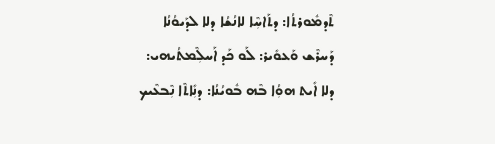ܬܶܕܡܽܘܪܬܳܐ: ܕܬܰܐܚܼܶܐ ܠܐܢܳܫܳܐ ܕܠܐ ܠܕܰܝܘܳܢܳܐ ܕܰܚܪܶܫ ܘܰܥܘܺܝܪ: ܠܰܘ ܟܰܕ ܐܰܚܠܼܶܡܬܳܝܗܝ: ܕܠܐ ܐܺܝܬ ܗܘܼܳܐ ܒܶܗ ܒܽܘܝܳܢܳܐ: ܕܢܼܺܐܬܶܐ ܢܼܶܒܥܶܝܟ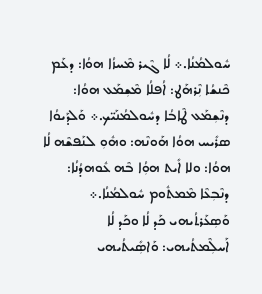ܚܽܘܠܡܳܢܳܐ.܀ ܠܳܐ ܓܶܝܪ ܡܶܚܙܳܐ ܗܘܳܐ: ܕܥܰܡ ܟܶܢܫܳܐ ܢܼܶܪܗܰܛ: ܐܳܦܠܳܐ ܡܶܫܼܡܰܥ ܗܘܳܐ: ܕܢܶܫܼܡܰܥ ܛܶܐܒܳܐ ܕܚܽܘܠܡܳܢܰܝ̈ܟ.܀ ܘܰܠܕܰܝܘܳܐ ܣܪܺܝܚ ܗܘܳܐ ܗܰܘܢܶܗ: ܘܗܽܘܼ ܠܢܰܦܫܶܗ ܠܳܐ ܗܘܳܐ: ܘܠܐ ܐܺܝܬ ܗܘܼܳܐ ܒܶܗ ܥܽܘܗܕܳܢܳܐ: ܕܢܶܒܼܥܶܐ ܡܶܡܬܽܘܡ ܚܽܘܠܡܳܢܳܐ.܀ ܘܰܣܼܥܰܪܬܳܝܗܝ ܟܰܕ ܠܳܐ ܘܟܰܕ ܠܳܐ ܐܰܚܠܼܶܡܬܳܝܗܝ: ܘܰܐܣܼܺܝܬܳܝܗܝ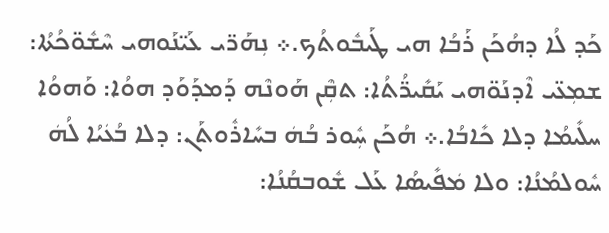ܟܰܕ ܠܳܐ ܕܗܳܟܰܢ ܪܰܒܳܐ ܗܝ ܛܰܝܒܽܘܬܳܟ.܀ ܢܼܗܰܪ̈ܝ ܥܰܝ̈ܢܰܘܗܝ ܚܶܫܽܘ̈ܟܳܬܳܐ: ܫܡܼܥ̈ܝ ܐܶܕܢܰܘ̈ܗܝ ܝܰܩܺܝܪ̈ܳܬܳܐ: ܬܩܼܶܢ ܗܰܘܢܶܗ ܕܰܡܕܰܘܰܕ ܗܘܳܐ: ܘܰܗܘܳܐ ܚܠܺܝܡܳܐ ܕܠܐ ܟܺܐܒܳܐ.܀ ܗܳܟܰܢ ܚܼܽܘܪ ܒܳܗܿ ܒܚܺܐܪܽܘܬܰܢ: ܕܠܐ ܒܳܥܿܝܳܐ ܠܳܗܿ ܚܽܘܠܡܳܢܳܐ: ܘܠܐ ܡܿܦܺܝܣܳܐ ܥܰܠ ܫܽܘܒܩܳܢܳܐ: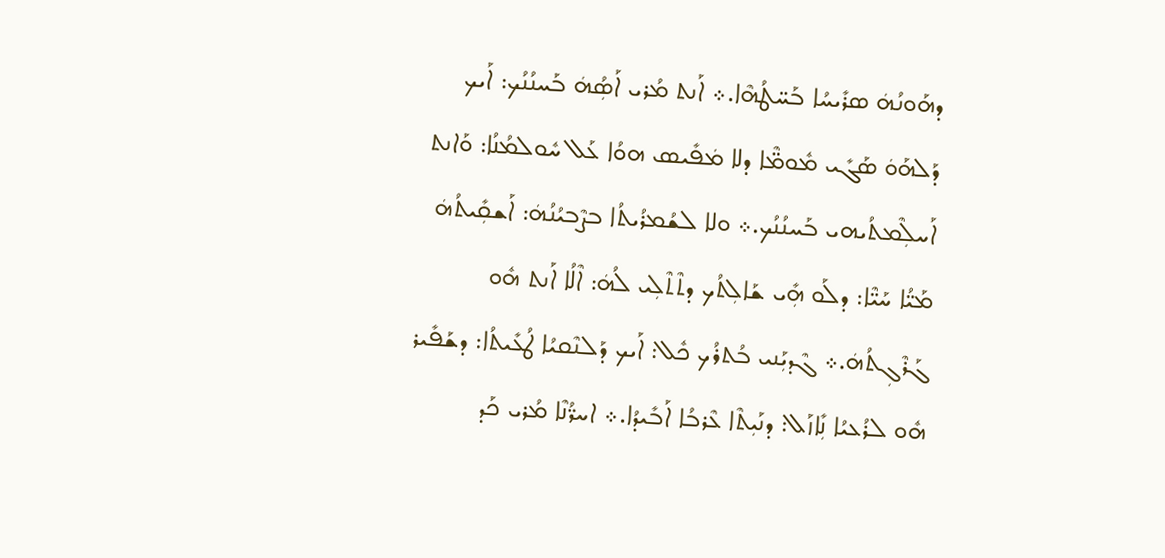ܕܗܰܘܢܳܗܿ ܣܪܺܝܚܳܐ ܒܰܚ̈ܛܳܗܶܐ.܀ ܐܰܢܬ ܡܳܪܝ ܐܰܣܼܳܗܿ ܒܰܚܢܳܢܳܟ: ܐܰܝܟ ܕܰܠܗܰܘܿ ܣܰܓܺܝ ܡܽܘܡ̈ܶܐ ܕܠܐ ܡܿܦܺܝܣ ܗܘܳܐ ܥܰܠ ܚܽܘܠܡܳܢܳܐ: ܘܰܐܢܬ ܐܰܚܠܼܶܡܬܳܝܗܝ ܒܰܚܢܳܢܳܟ.܀ ܘܠܐ ܠܫܳܡܪܳܝܬܳܐ ܒܨܶܒܝܳܢܳܗܿ: ܐܰܫܩܼܺܝܬܳܗܿ ܡܰܝ̈ܳܐ ܚܰܝ̈ܶܐ: ܕܠܰܘ ܗܼܺܝ ܫܰܐܠܼܬܳܟ ܕܬܶܬܶܠܼܝ ܠܳܗܿ: ܐܶܠܳܐ ܐܰܢܬ ܗܽܘ ܓܰܪܶܓܼܬܳܗܿ.܀ ܓܶܕܝܼܰܢܝ ܒܳܬܪܳܟ ܟܽܠ: ܐܰܝܟ ܕܰܠܢܶܩܝܳܐ ܛܳܥܺܝܬܳܐ: ܕܫܰܦܺܝܪ ܗܽܘ ܠܪܳܥܝܳܐ ܢܼܺܐܙܰܠ: ܕܢܰܝܼܬܶܐ ܥܶܪܒܳܐ ܐܰܒܺܝܕܳܐ.܀ ܐܚܪ̈ܳܢܶܐ ܡܳܪܝ ܟܰܕ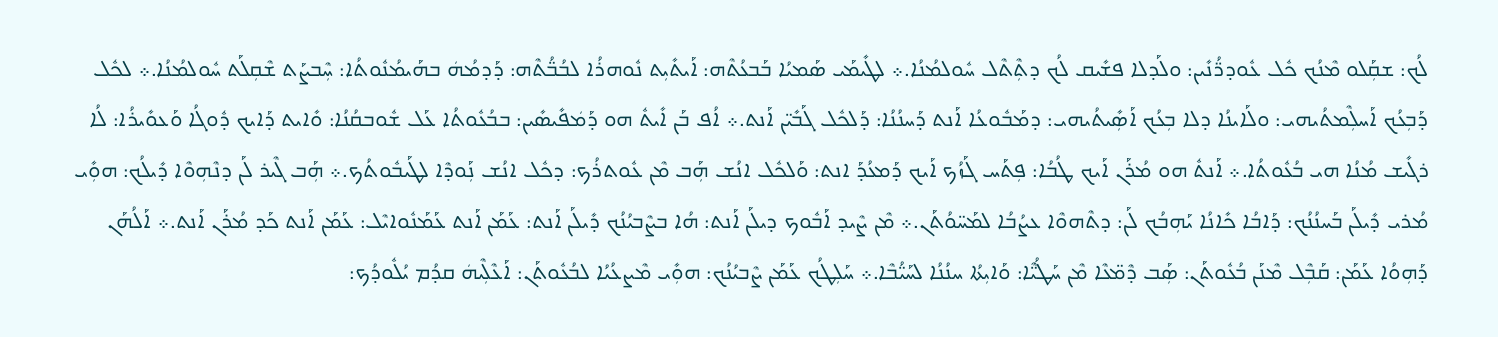ܠܳܟ: ܫܩܼܰܠܘ ܡܶܢܳܟ ܟܽܠ ܥܽܘܕܪ̈ܳܢܺܝܢ: ܘܠܰܕܠܐ ܦܫܺܝܩ ܠܳܟ ܕܬܼܶܬܶܠ ܚܽܘܠܡܳܢܳܐ.܀ ܠܛܺܝܡܰܝ ܣܰܡܝܳܐ ܒܰܒܥܳܬܶܗ: ܐܰܝܬܺܝܼܬ ܢܽܘܗܪܳܐ ܠܒܳܒ̈ܳܬܶܗ: ܕܰܕܡܳܗܿ ܒܗܰܝܡܳܢܽܘܬܳܐ: ܚܼܶܒܨܰܬ ܫܶܩܼܠܰܬ ܚܽܘܠܡܳܢܳܐ.܀ ܠܟܽܠ ܕܰܒܼܥܳܟ ܐܰܚܠܼܶܡܬܳܝܗܝ: ܘܠܰܐܝܢܳܐ ܕܠܐ ܒܼܥܳܟ ܐܰܣܼܺܝܬܳܝܗܝ: ܕܡܰܒܽܘܥܳܐ ܐܰܢܬ ܕܰܚܢܳܢܳܐ: ܕܰܠܟܽܠ ܓܰܒܺܝ̈ܢ ܐܰܢܬ.܀ ܐܳܦ ܒܰܢ ܐܺܝܬܽ ܗܘ ܕܰܡܿܦܺܝܣܺܝܢ: ܒܒܳܥܽܘܬܳܐ ܥܰܠ ܫܽܘܒܩܳܢܳܐ: ܘܺܐܝܬ ܕܰܐܝܟ ܕܽܘܓܳܐ ܘܰܥܘܺܝܪܳܐ: ܠܳܐ ܪܓܺܝܫ ܡܳܢܳܐ ܗܝ ܒܳܥܽܘܬܳܐ.܀ ܐܰܢܬܽ ܗܘ ܡܳܪܰܢ ܐܰܝܟ ܛܳܒܳܐ: ܦܼܬܰܚ ܓܰܙܳܟ ܐܰܝܟ ܕܰܡܥܳܕܰ ܐܢܬ: ܘܰܠܟܽܠ ܐܢܳܫ ܗܼܰܒ ܡܶܢ ܥܽܘܬܪܳܟ: ܕܟܽܠ ܐܢܳܫ ܢܼܰܘܕܶܐ ܠܛܰܝܒܽܘܬܳܟ.܀ ܗܼܰܒ ܓܶܝܪ ܠܰܢ ܕܢܶܗܼܘܶܐ ܕܺܝܠܳܟ: ܗܘܼܺܝ ܡܳܪܝ ܕܺܝܠܰܢ ܒܰܚܢܳܢܳܟ: ܕܰܐܒܳܐ ܟܺܐܢܳܐ ܝܰܗܼܒܳܟ ܠܰܢ: ܕܬܶܗܘܶܐ ܥܨܳܒܳܐ ܠܡܰܚ̈ܘܳܬܰܢ.܀ ܡܶܢ ܨܶܝܕ ܐܰܒܽܘܟ ܕܝܠܰܢ ܐܰܢܬ: ܗܳܐ ܒܨܶܒܝܳܢܳܟ ܕܺܝܠܰܢ ܐܰܢܬ: ܥܰܡܰܢ ܐܰܢܬ ܥܰܡܰܢܽܘܐܝܶܠ: ܥܰܡܰܢ ܐܰܢܬ ܟܰܕ ܡܳܪܰܢ ܐܰܢܬ.܀ ܐܰܠܳܗܰܢ ܕܰܗܼܘܳܐ ܥܰܡܰܢ: ܩܰܒܼܶܠ ܡܶܢܰܢ ܒܳܥܽܘܬܰܢ: ܣܼܰܒ ܕܶܡ̈ܥܶܐ ܡܶܢ ܚܰܛܳܝ̈ܶܐ: ܘܰܐܝܼܬܳܐ ܚܢܳܢܳܐ ܠܚܰܝ̈ܳܒܶܐ.܀ ܚܰܠܼܛܳܟ ܥܰܡܰܢ ܨܶܒܝܳܢܳܟ: ܗܘܼܺܝ ܡܶܨܥܳܝܳܐ ܠܒܳܥܽܘܬܰܢ: ܐܰܥܶܠܼܶܝܗܿ ܩܕܳܡ ܝܳܠܽܘܕܳܟ: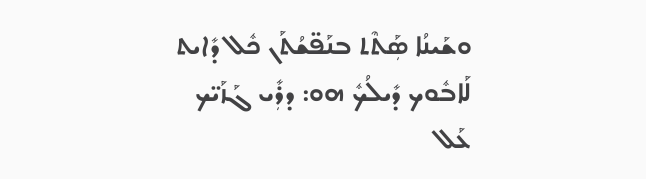ܘܫܰܝܢܳܐ ܣܼܰܬܶܬ ܒܢܰܦ̈ܫܳܬܰܢ ܟܽܠ ܕܺܐܝܬ ܠܰܐܒܽܘܟ ܕܺܝܠܳܟܽ ܗܘ: ܕܪܼܺܝ ܓܰܙܰܝ̈ܟ ܥܰܠ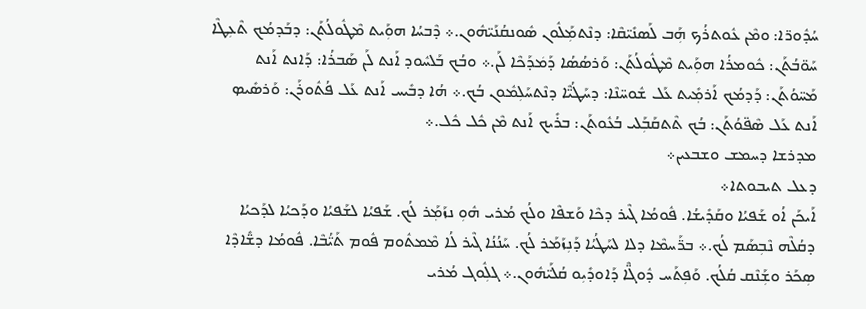ܚܳܕܽܘܪ̈ܐ: ܘܡܶܢ ܥܽܘܬܪܳܟ ܗܼܰܒ ܠܰܣܢܺܝ̈ܩܶܐ: ܕܢܶܬܡܼܰܠܽܘܢ ܣܽܘܢܩܳܢܰܝ̈ܗܽܘܢ.܀ ܕܶܒܚܳܐ ܗܘܼܰܝܬ ܡܶܛܽܘܠܳܬܰܢ: ܕܒܰܕܡܳܟ ܬܶܥܼܛܶܐ ܚܰܘ̈ܒܳܬܰܢ: ܟܽܘܡܪܳܐ ܗܘܼܰܝܬ ܡܶܛܽܘܠܳܬܰܢ: ܘܰܪܣܳܣܳܐ ܕܰܡܿܕܰܟܶܐ ܠܰܢ.܀ ܘܒܳܟ ܒܰܠܚܽܘܕ ܐܰܢܬ ܠܰܢ ܣܰܒܪܳܐ: ܕܰܐܢܬ ܐܰܢܬ ܡܰܚ̈ܘܳܬܰܢ: ܕܰܕܡܳܟ ܐܰܪܡ݂ܺܝܬ ܥܰܠ ܫܽܘܚ̈ܢܶܐ: ܕܚܰܛܳܝ̈ܶܐ ܕܢܶܬܚܰܠܼܡܽܘܢ ܒܳܟ.܀ ܗܳܐ ܕܒܺܝܚ ܐܰܢܬ ܥܰܠ ܦܳܬܽܘܪܰܢ: ܘܰܪܣܺܝܤ ܐܰܢܬ ܥܰܠ ܣܶܦ̈ܘܳܬܰܢ: ܒܳܟ ܬܶܬܩܰܒܼܰܠܝ ܒܳܥܽܘܬܰܢ: ܒܪܺܝܟ ܐܰܢܬ ܡܶܢ ܟܽܠ ܟܽܠ.܀
ܡܕܪܫܐ ܕܚܡܫ ܘܫܒܥܝܢ܀
ܕܥܠ ܬܝܒܘܬܐ܀
ܐܰܝܟܰܢ ܐܳܘ ܫܰܦܝܳܐ ܘܩܰܕܺܝܫܳܐ. ܦܽܘܡܳܐ ܓܶܝܪ ܕܟܶܐ ܘܰܫܦܶܐ ܘܠܳܟ ܡܳܪܝ ܗܽܘܼ ܢܙܰܡ݂ܰܪ ܠܳܟ. ܫܰܦܝܳܐ ܠܫܰܦܝܳܐ ܘܕܰܟܝܳܐ ܠܕܰܟܝܳܐ ܕܩܳܠܶܗ ܢܶܒܼܣܰܡ ܠܳܟ.܀ ܒܪ̈ܰܚܡܶܐ ܕܠܐ ܠܚܰܛܳܝܳܐ ܕܰܢܼܙܰܡܰܪ ܠܳܟ. ܚܰܢܳܢܳܐ ܓܶܝܪ ܠܳܐ ܡܶܡܬܽܘܡ ܦܽܘܡ ܬܰܝ̈ܳܒܶܐ. ܦܽܘܡܳܐ ܕܫ̈ܺܐܕܶܐ ܣܼܟܰܪ ܘܫܼܰܢܶܩ ܩܳܠܳܟ. ܘܰܦܼܬܰܚ ܕܽܘܓ̈ܶܐ ܕܰܐܘܕܺܝܼܘ ܩܳܠܰܝ̈ܗܽܘܢ.܀ ܓܠܼܽܘܓ ܡܳܪܝ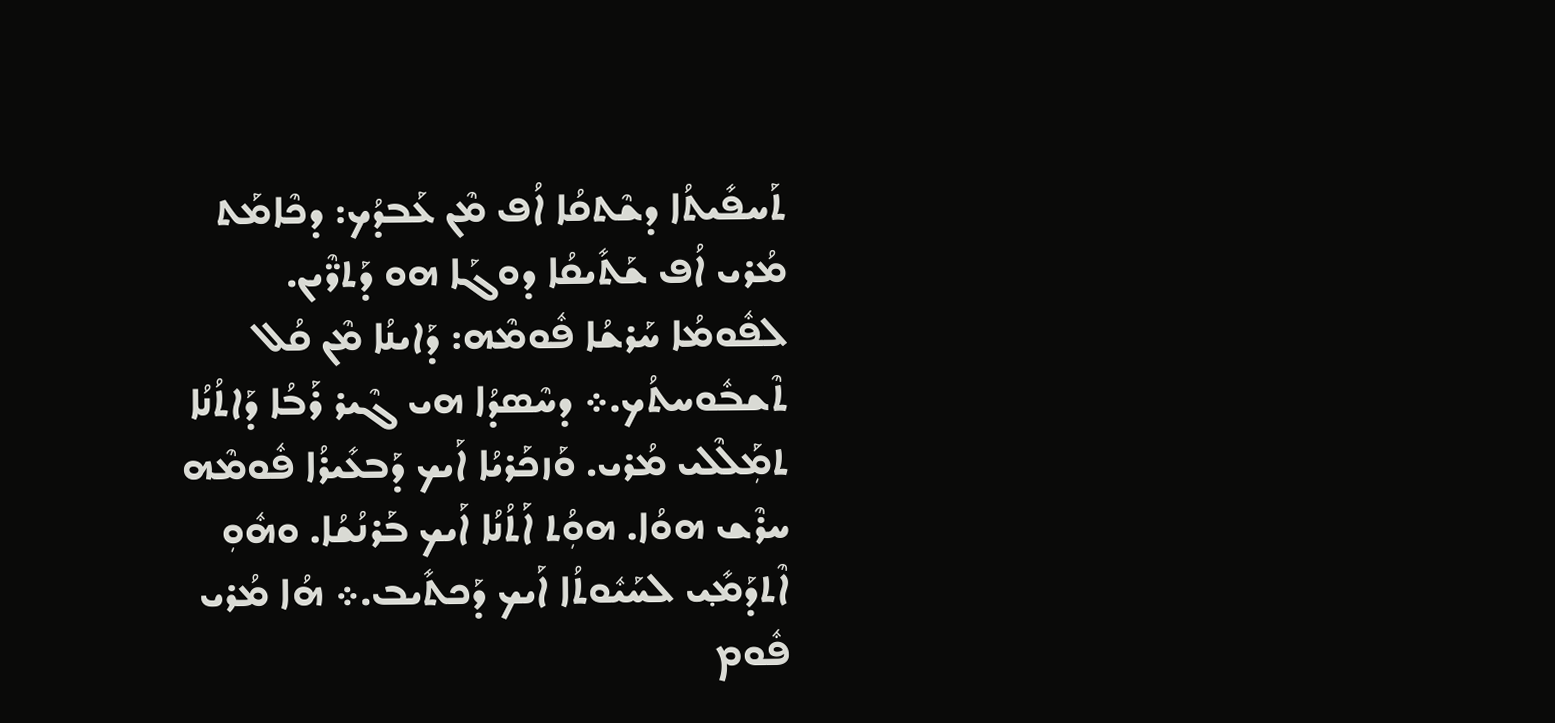ܬܰܚܦܺܝܬܳܐ ܕܫܶܬܩܳܐ ܐܳܦ ܡܶܢ ܥܰܒܕܳܟ: ܕܟܶܐܡܰܬ ܡܳܪܝ ܐܳܦ ܫܰܬܺܝܩܳܐ ܕܘܓܰܐ ܗܘ ܕܰܬܪ̈ܶܝܢ. ܠܦܽܘܡܳܐ ܚܰܪܫܳܐ ܦܽܘܡܶܗ: ܕܰܐܝܢܳܐ ܡܶܢ ܩܳܠ ܬܶܫܒܽܘܚܬܳܟ.܀ ܕܚܶܣܕܳܐ ܗܝ ܓܶܝܪ ܪܰܒܳܐ ܕܰܐܬܳܢܳܐ ܬܡܼܰܠܶܠܝ ܡܳܪܝ. ܘܰܙܟܰܪܝܳܐ ܐܰܝܟ ܕܰܒܥܺܝܪܳܐ ܦܽܘܡܶܗ ܚܪܶܫ ܗܘܳܐ. ܗܘܼܳܬ ܐܰܬܳܢܳܐ ܐܰܝܟ ܒܰܪܢܳܫܳܐ. ܘܗܽܘܼ ܐܶܬܕܰܡ݂ܺܝ ܠܚܰܝܽܘܬܳܐ ܐܰܝܟ ܕܰܟܬܺܝܒ.܀ ܗܳܐ ܡܳܪܝ ܦܽܘܡ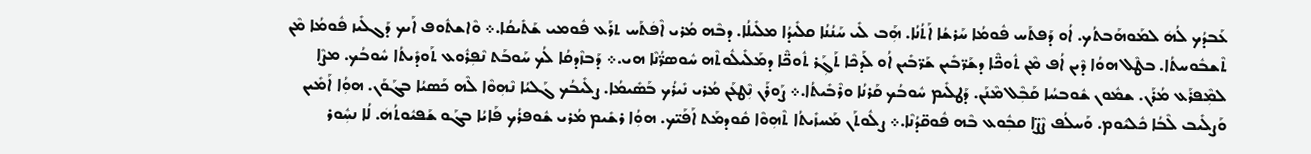ܥܰܒܕܳܟ ܠܳܗܿ ܠܡܰܘܗܰܒܬܳܟ. ܐܳܘ ܕܰܦܬܰܚ ܦܽܘܡܳܐ ܚܰܪܫܳܐ ܐܰܬܳܢܳܐ. ܗܼܰܒ ܠܺܝ ܚܰܢܳܢܳܐ ܩܠܺܝܕܳܐ ܡܠܺܝܠܳܐ. ܕܒܶܗ ܡܳܪܝ ܐܶܦܿܬܰܚ ܬܪܰܥ ܦܽܘܡܝ ܫܰܬܺܝܩܳܐ.܀ ܘܶܐܫܬܽܘܦ ܐܰܝܟ ܕܰܓܠܺܝܙ ܦܽܘܡܳܐ ܡܶܢ ܬܶܫܒܽܘܚܬܳܐ. ܒܛܶܠ ܗܘܳܐ ܕܶܝܢ ܐܳܦ ܡܶܢ ܬܽܘܟ̈ܶܐ ܕܫܰܪ̈ܒܺܝܢ ܫܰܪ̈ܒܺܝܢ ܐܳܘ ܠܰܕܟܶܐ ܬܰܓܼܰܪ ܬܽܘܟ̈ܶܐ ܕܡܰܠܺܝܠܽܘܬܶܗ ܚܽܘܣܪ̈ܳܢܶܐ ܗܝ.܀ ܕܰܒܙܶܕܩܳܐ ܠܳܟ ܚܰܘܒܰܬ ܢܶܦܼܪܽܘܥ ܬܰܘܕܺܝܬܳܐ ܚܽܘܒܳܟ. ܡܨܶܐ ܠܡܼܶܦܪܰܥ ܡܳܪܰܢ. ܫܡܽܘܢ ܫܽܘܒܚܳܐ ܩܰܒܼܶܠ ܡܶܢܰܢ. ܕܰܛܠܺܝܡ ܚܽܘܒܳܟ ܩܰܪܢܳܐ ܘܪܶܒܺܝܬܳܐ.܀ ܨܰܘܪܰܢ ܢܼܶܛܥܰܢ ܡܳܪܝ ܢܺܝܪܳܟ ܒܰܣܺܝܡܳܐ. ܨܠܺܝܒܳܟ ܓܰܠܝܳܐ ܢܶܗܼܘܶܐ ܠܶܗ ܟܰܣܝܳܐ ܒܓܰܘܰܢ. ܗܘܼܳܐ ܐܰܡܺܝܢ ܘܰܨܠܺܝܒ ܠܶܒܳܐ ܟܽܠܝܽܘܡ. ܘܰܚܠܳܦ ܨܶܨ̈ܐ ܩܒܼܽܘܥ ܒܶܗ ܦܽܘܩ̈ܕܳܢܶܐ.܀ ܨܠܽܘܬܰܢ ܡܰܚܙܺܝܬܳܐ ܬܶܗܼܘܶܐ ܩܽܘܕܡܰܬ ܐܰܦܰܝ̈ܟ. ܗܘܼܳܐ ܪܫܺܝܡ ܡܳܪܝ ܫܽܘܦܪܳܟ ܦܰܐܝܳܐ ܒܓܰܘ ܫܰܦܝܽܘܬܳܗܿ. ܠܳܐ ܢܚܼܽܘܪ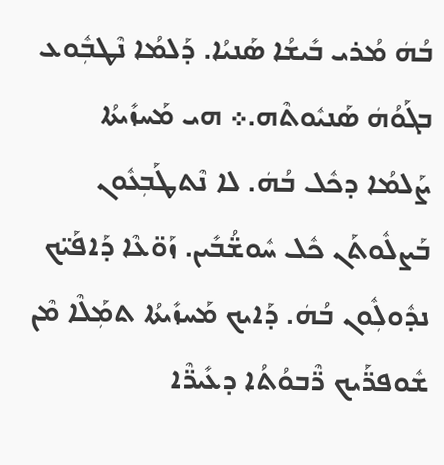ܒܳܗܿ ܡܳܪܝ ܒܺܝܫܳܐ ܣܰܢܝܳܐ. ܕܰܠܡܳܐ ܢܶܛܒܼܽܘܥ ܒܓܰܘܳܗܿ ܣܰܢܝܽܘܬܶܗ.܀ ܗܝ ܡܰܚܙܺܝܬܳܐ ܨܰܠܡܳܐ ܕܟܽܠ ܒܳܗܿ. ܠܐ ܢܶܬܛܰܒܼܥܽܘܢ ܒܰܨܠܽܘܬܰܢ ܟܽܠ ܚܽܘܫ̈ܳܒܺܝܢ. ܙܰܘ̈ܥܶܐ ܕܰܐܦܰܝ̈ܟ ܢܕܽܘܠܼܽܘܢ ܒܳܗܿ. ܕܰܐܝܟ ܡܰܚܙܺܝܬܳܐ ܬܡܼܰܠܶܐ ܡܶܢ ܫܽܘܦܪ̈ܰܝܟ ܪ̈ܶܒܘܳܬܳܐ ܕܥܺܝܪ̈ܶܐ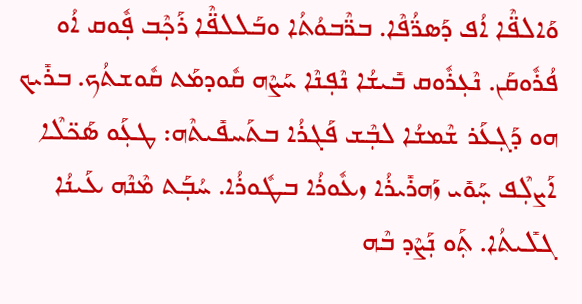ܘܰܐܠܦ̈ܶܐ ܐܳܦ ܕܰܣܪ̈ܳܦܶܐ. ܒܪ̈ܶܒܘܳܬܳܐ ܘܒܰܠܠܦ̈ܶܐ ܪܰܟܼܶܒ ܦܼܽܘܩ ܐܳܘ ܦܳܪܽܘܩܰܢ. ܢܶܥܼܪܽܘܩ ܒܺܝܫܳܐ ܢܶܦܼܢܶܐ ܚܰܨܶܗ ܩܽܘܕܡܰܬ ܩܽܘܫܬܳܟ. ܒܪܺܝܟ ܗܘ ܕܰܓܼܥܰܪ ܫܶܡܫܳܐ ܠܒܼܶܫ ܦܰܓܪܳܐ ܒܬܰܚܦܺܝܬܶܗ: ܛܥܼܰܘ ܣܰܟ̈ܠܶܐ ܐܰܨܠܼܶܦ ܚܼܰܘܺܝ ܙܰܗܪܺܝܪܳܐ ܙܥܽܘܪܳܐ ܒܛܽܘܪܳܐ. ܚܳܒܼܰܬ ܡܶܢܶܗ ܥܰܝܢܳܐ ܓܠܺܝܬܳܐ. ܬܼܰܘ ܢܼܰܨܶܕ ܒܶܗ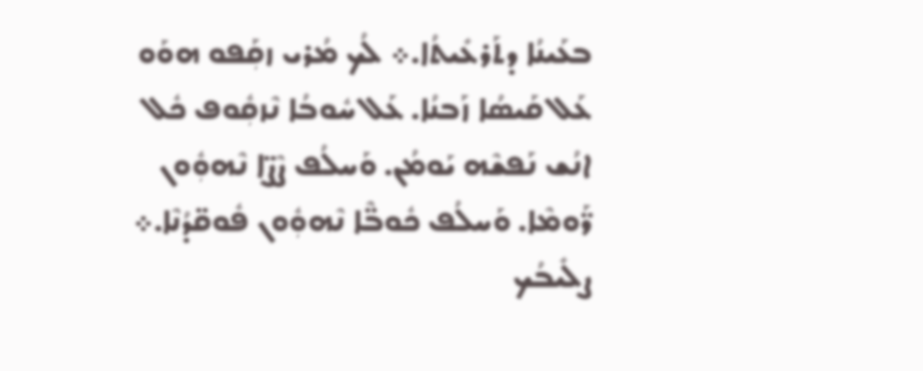ܒܥܰܝܢܳܐ ܕܬܰܪܥܺܝܬܳܐ.܀ ܠܳܟ ܡܳܪܝ ܙܩܼܰܦܘ ܗܘܰܘ ܥܰܠ ܩܰܝܣܳܐ ܙܰܒܢܳܐ. ܥܰܠ ܚܽܘܒܳܐ ܢܶܙܩܼܽܘܦ ܟܽܠ ܐܢܳܫ ܢܰܦܫܶܗ ܝܰܘܡܳܢ. ܘܰܚܠܳܦ ܨܶܨ̈ܐ ܢܶܗܘܼܽܘܢ ܪ̈ܰܘܡܶܐ. ܘܰܚܠܳܦ ܟܽܘܒ̈ܶܐ ܢܶܗܘܼܽܘܢ ܦܽܘܩ̈ܕܳܢܶܐ.܀ ܨܠܺܝܒܳܟ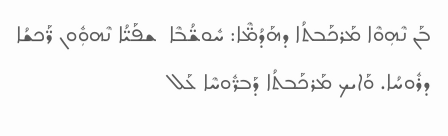ܒܰܢ ܢܶܗܼܘܶܐ ܡܰܪܟܰܒܬܳܐ ܕܗܰܕܳܡ̈ܶܐ: ܚܽܘܫ̈ܳܒܶܐ  ܫܦܰܝ̈ܳܐ ܢܶܗܘܼܽܘܢ ܪ̈ܰܟܫܳܐ ܕܪܽܘܚܳܐ. ܘܰܐܝܟ ܡܰܪܟܰܒܬܳܐ ܕܰܒܪ̈ܽܘܚܶܐ ܥܰܠ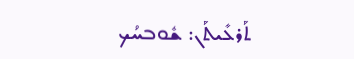ܬܰܪܥܺܝܬܰܢ: ܫܽܘܒܚܳܟ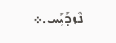ܢܶܙܕܰܝܼܰܚ.܀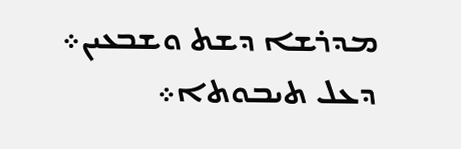ܡܕܪܫܐ ܕܫܬ ܘܫܒܥܝܢ܀
ܕܥܠ ܬܝܒܘܬܐ܀